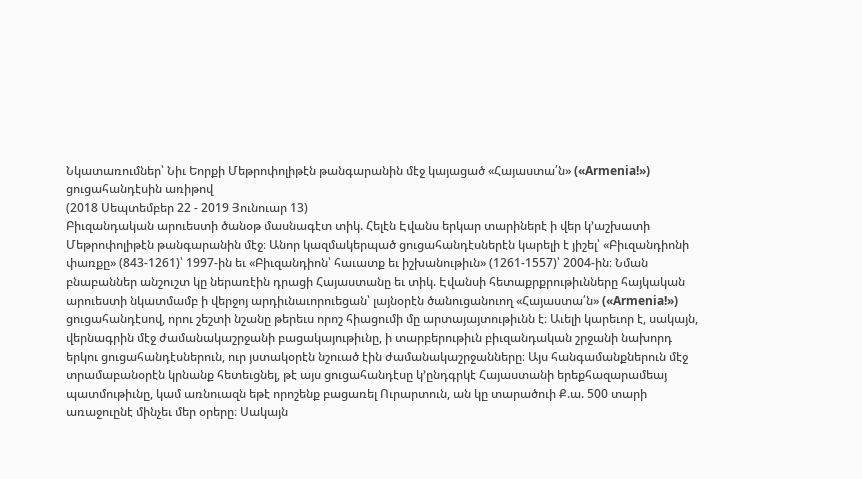Նկատառումներ՝ Նիւ Եորքի Մեթրոփոլիթէն թանգարանին մէջ կայացած «Հայաստա՛ն» («Armenia!») ցուցահանդէսին առիթով
(2018 Սեպտեմբեր 22 - 2019 Յունուար 13)
Բիւզանդական արուեստի ծանօթ մասնագէտ տիկ. Հելէն Էվանս երկար տարիներէ ի վեր կ՚աշխատի Մեթրոփոլիթէն թանգարանին մէջ։ Անոր կազմակերպած ցուցահանդէսներէն կարելի է յիշել՝ «Բիւզանդիոնի փառքը» (843-1261)՝ 1997-ին եւ «Բիւզանդիոն՝ հաւատք եւ իշխանութիւն» (1261-1557)՝ 2004-ին։ Նման բնաբաններ անշուշտ կը ներառէին դրացի Հայաստանը եւ տիկ. Էվանսի հետաքրքրութիւնները հայկական արուեստի նկատմամբ ի վերջոյ արդիւնաւորուեցան՝ լայնօրէն ծանուցանուող «Հայաստա՛ն» («Armenia!») ցուցահանդէսով, որու շեշտի նշանը թերեւս որոշ հիացումի մը արտայայտութիւնն է։ Աւելի կարեւոր է, սակայն, վերնագրին մէջ ժամանակաշրջանի բացակայութիւնը, ի տարբերութիւն բիւզանդական շրջանի նախորդ երկու ցուցահանդէսներուն, ուր յստակօրէն նշուած էին ժամանակաշրջանները։ Այս հանգամանքներուն մէջ տրամաբանօրէն կրնանք հետեւցնել, թէ այս ցուցահանդէսը կ՚ընդգրկէ Հայաստանի երեքհազարամեայ պատմութիւնը, կամ առնուազն եթէ որոշենք բացառել Ուրարտուն, ան կը տարածուի Ք.ա. 500 տարի առաջուընէ մինչեւ մեր օրերը։ Սակայն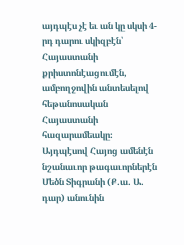այդպէս չէ եւ ան կը սկսի 4-րդ դարու սկիզբէն՝ Հայաստանի քրիստոնէացումէն, ամբողջովին անտեսելով հեթանոսական Հայաստանի հազարամեակը։ Այդպէսով Հայոց ամենէն նշանաւոր թագաւորներէն Մեծն Տիգրանի (Ք.ա. Ա. դար) անունին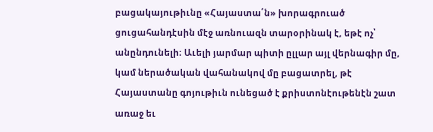բացակայութիւնը «Հայաստա՛ն» խորագրուած ցուցահանդէսին մէջ առնուազն տարօրինակ է, եթէ ոչ՝ անընդունելի։ Աւելի յարմար պիտի ըլլար այլ վերնագիր մը, կամ ներածական վահանակով մը բացատրել, թէ Հայաստանը գոյութիւն ունեցած է քրիստոնէութենէն շատ առաջ եւ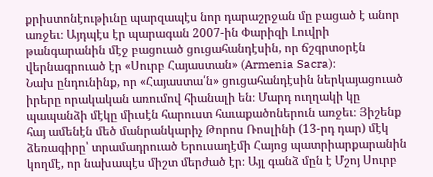քրիստոնէութիւնը պարզապէս նոր դարաշրջան մը բացած է անոր առջեւ։ Այդպէս էր պարագան 2007-ին Փարիզի Լուվրի թանգարանին մէջ բացուած ցուցահանդէսին, որ ճշգրտօրէն վերնագրուած էր «Սուրբ Հայաստան» (Armenia Sacra)։
Նախ ընդունինք, որ «Հայաստա՛ն» ցուցահանդէսին ներկայացուած իրերը որակական առումով հիանալի են։ Մարդ ուղղակի կը պապանձի մէկը միւսէն հարուստ հաւաքածոներուն առջեւ։ Յիշենք հայ ամենէն մեծ մանրանկարիչ Թորոս Ռոսլինի (13-րդ դար) մէկ ձեռագիրը՝ տրամադրուած Երուսաղէմի Հայոց պատրիարքարանին կողմէ, որ նախապէս միշտ մերժած էր։ Այլ գանձ մըն է Մշոյ Սուրբ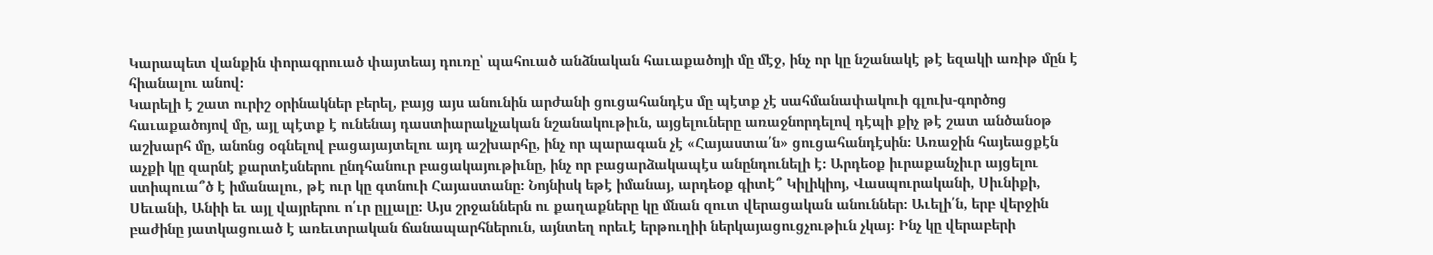Կարապետ վանքին փորագրուած փայտեայ դուռը՝ պահուած անձնական հաւաքածոյի մը մէջ, ինչ որ կը նշանակէ թէ եզակի առիթ մըն է հիանալու անով։
Կարելի է շատ ուրիշ օրինակներ բերել, բայց այս անունին արժանի ցուցահանդէս մը պէտք չէ սահմանափակուի գլուխ-գործոց հաւաքածոյով մը, այլ պէտք է ունենայ դաստիարակչական նշանակութիւն, այցելուները առաջնորդելով դէպի քիչ թէ շատ անծանօթ աշխարհ մը, անոնց օգնելով բացայայտելու այդ աշխարհը, ինչ որ պարագան չէ «Հայաստա՛ն» ցուցահանդէսին։ Առաջին հայեացքէն աչքի կը զարնէ քարտէսներու ընդհանուր բացակայութիւնը, ինչ որ բացարձակապէս անընդունելի է։ Արդեօք իւրաքանչիւր այցելու ստիպուա՞ծ է իմանալու, թէ ուր կը գտնուի Հայաստանը։ Նոյնիսկ եթէ իմանայ, արդեօք գիտէ՞ Կիլիկիոյ, Վասպուրականի, Սիւնիքի, Սեւանի, Անիի եւ այլ վայրերու ո՛ւր ըլլալը։ Այս շրջաններն ու քաղաքները կը մնան զուտ վերացական անուններ։ Աւելի՛ն, երբ վերջին բաժինը յատկացուած է առեւտրական ճանապարհներուն, այնտեղ որեւէ երթուղիի ներկայացուցչութիւն չկայ։ Ինչ կը վերաբերի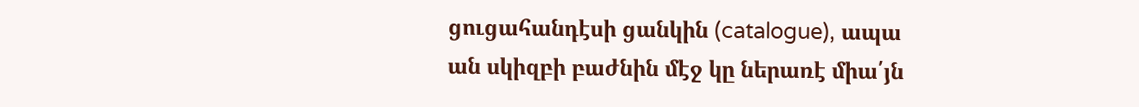ցուցահանդէսի ցանկին (catalogue), ապա ան սկիզբի բաժնին մէջ կը ներառէ միա՛յն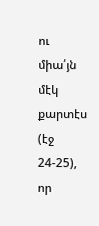ու միա՛յն մէկ քարտէս (էջ 24-25), որ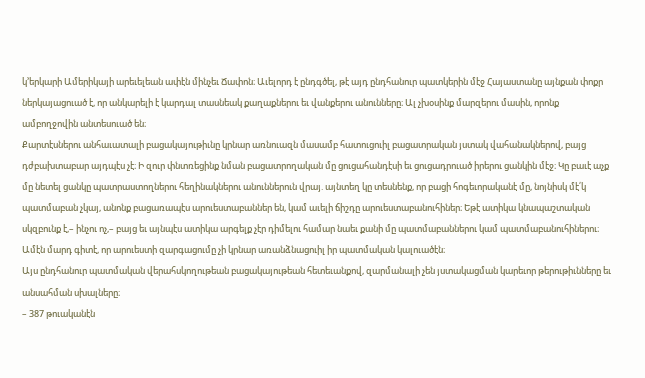կ՚երկարի Ամերիկայի արեւելեան ափէն մինչեւ Ճափոն։ Աւելորդ է ընդգծել, թէ այդ ընդհանուր պատկերին մէջ Հայաստանը այնքան փոքր ներկայացուած է, որ անկարելի է կարդալ տասնեակ քաղաքներու եւ վանքերու անունները։ Ալ չխօսինք մարզերու մասին, որոնք ամբողջովին անտեսուած են։
Քարտէսներու անհաւատալի բացակայութիւնը կրնար առնուազն մասամբ հատուցուիլ բացատրական յստակ վահանակներով, բայց դժբախտաբար այդպէս չէ։ Ի զուր փնտռեցինք նման բացատրողական մը ցուցահանդէսի եւ ցուցադրուած իրերու ցանկին մէջ։ Կը բաւէ աչք մը նետել ցանկը պատրաստողներու հեղինակներու անուններուն վրայ. այնտեղ կը տեսնենք, որ բացի հոգեւորականէ մը, նոյնիսկ մէ՛կ պատմաբան չկայ, անոնք բացառապէս արուեստաբաններ են, կամ աւելի ճիշդը արուեստաբանուհիներ։ Եթէ ատիկա կնապաշտական սկզբունք է,– ինչու ոչ,– բայց եւ այնպէս ատիկա արգելք չէր դիմելու համար նաեւ քանի մը պատմաբաններու կամ պատմաբանուհիներու։ Ամէն մարդ գիտէ, որ արուեստի զարգացումը չի կրնար առանձնացուիլ իր պատմական կալուածէն։
Այս ընդհանուր պատմական վերահսկողութեան բացակայութեան հետեւանքով, զարմանալի չեն յստակացման կարեւոր թերութիւնները եւ անսահման սխալները։
– 387 թուականէն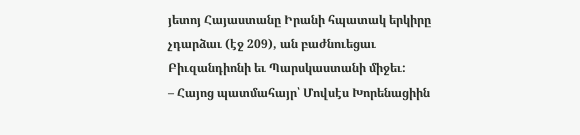յետոյ Հայաստանը Իրանի հպատակ երկիրը չդարձաւ (էջ 209), ան բաժնուեցաւ Բիւզանդիոնի եւ Պարսկաստանի միջեւ:
– Հայոց պատմահայր՝ Մովսէս Խորենացիին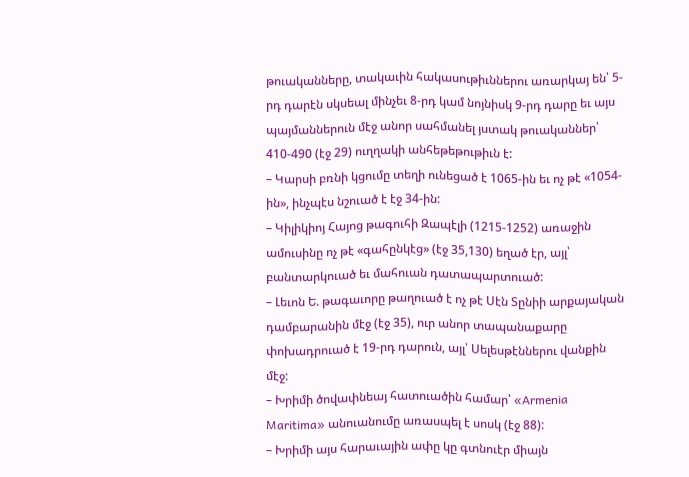թուականները, տակաւին հակասութիւններու առարկայ են՝ 5-րդ դարէն սկսեալ մինչեւ 8-րդ կամ նոյնիսկ 9-րդ դարը եւ այս պայմաններուն մէջ անոր սահմանել յստակ թուականներ՝ 410-490 (էջ 29) ուղղակի անհեթեթութիւն է:
– Կարսի բռնի կցումը տեղի ունեցած է 1065-ին եւ ոչ թէ «1054-ին», ինչպէս նշուած է էջ 34-ին:
– Կիլիկիոյ Հայոց թագուհի Զապէլի (1215-1252) առաջին ամուսինը ոչ թէ «գահընկէց» (էջ 35,130) եղած էր, այլ՝ բանտարկուած եւ մահուան դատապարտուած:
– Լեւոն Ե. թագաւորը թաղուած է ոչ թէ Սէն Տընիի արքայական դամբարանին մէջ (էջ 35), ուր անոր տապանաքարը փոխադրուած է 19-րդ դարուն, այլ՝ Սելեսթէններու վանքին մէջ:
– Խրիմի ծովափնեայ հատուածին համար՝ «Armenia Maritima» անուանումը առասպել է սոսկ (էջ 88):
– Խրիմի այս հարաւային ափը կը գտնուէր միայն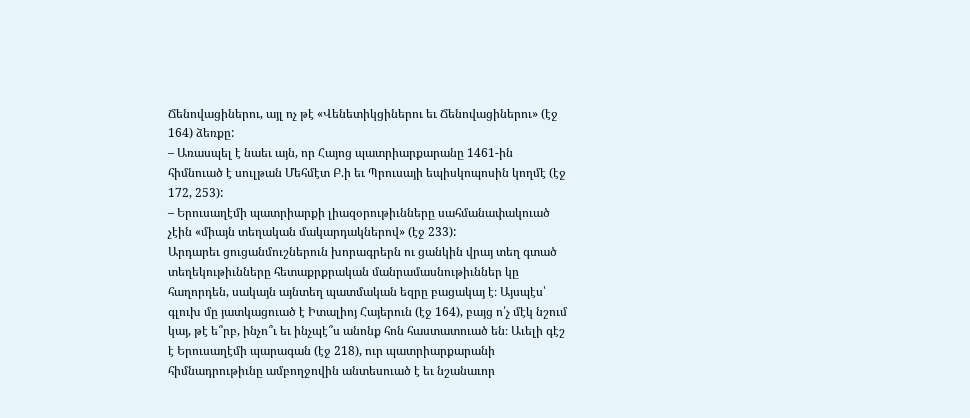Ճենովացիներու, այլ ոչ թէ «Վենետիկցիներու եւ Ճենովացիներու» (էջ 164) ձեռքը:
– Առասպել է նաեւ այն, որ Հայոց պատրիարքարանը 1461-ին հիմնուած է սուլթան Մեհմէտ Բ.ի եւ Պրուսայի եպիսկոպոսին կողմէ (էջ 172, 253):
– Երուսաղէմի պատրիարքի լիազօրութիւնները սահմանափակուած չէին «միայն տեղական մակարդակներով» (էջ 233):
Արդարեւ ցուցանմուշներուն խորագրերն ու ցանկին վրայ տեղ գտած տեղեկութիւնները հետաքրքրական մանրամասնութիւններ կը հաղորդեն, սակայն այնտեղ պատմական եզրը բացակայ է։ Այսպէս՝ գլուխ մը յատկացուած է Իտալիոյ Հայերուն (էջ 164), բայց ո՛չ մէկ նշում կայ, թէ ե՞րբ, ինչո՞ւ եւ ինչպէ՞ս անոնք հոն հաստատուած են։ Աւելի գէշ է Երուսաղէմի պարագան (էջ 218), ուր պատրիարքարանի հիմնադրութիւնը ամբողջովին անտեսուած է եւ նշանաւոր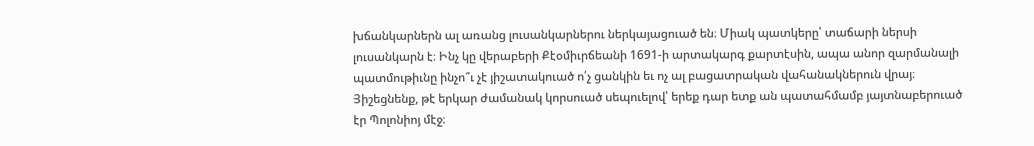խճանկարներն ալ առանց լուսանկարներու ներկայացուած են։ Միակ պատկերը՝ տաճարի ներսի լուսանկարն է։ Ինչ կը վերաբերի Քէօմիւրճեանի 1691-ի արտակարգ քարտէսին, ապա անոր զարմանալի պատմութիւնը ինչո՞ւ չէ յիշատակուած ո՛չ ցանկին եւ ոչ ալ բացատրական վահանակներուն վրայ։ Յիշեցնենք, թէ երկար ժամանակ կորսուած սեպուելով՝ երեք դար ետք ան պատահմամբ յայտնաբերուած էր Պոլոնիոյ մէջ։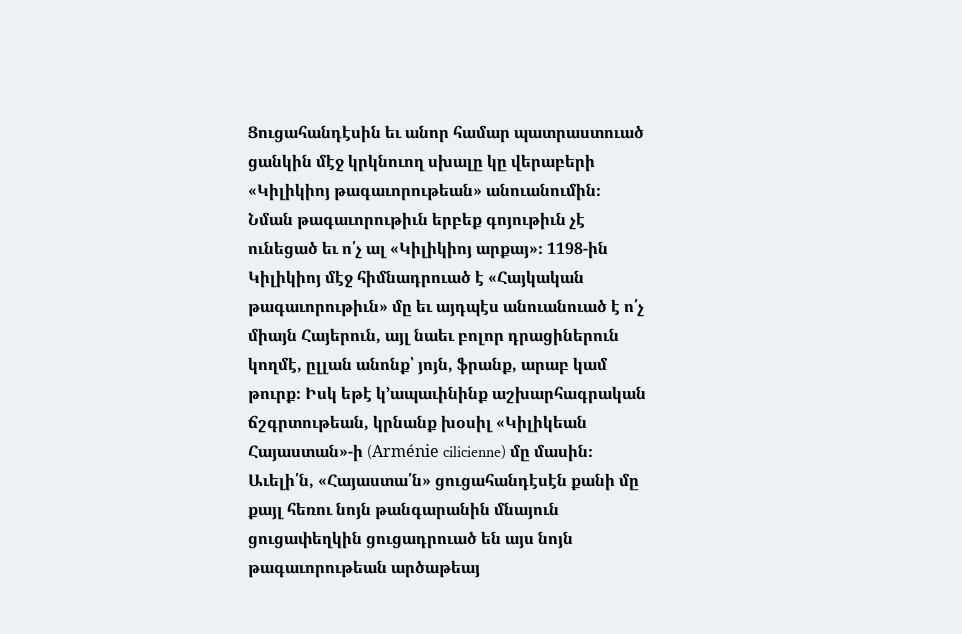Ցուցահանդէսին եւ անոր համար պատրաստուած ցանկին մէջ կրկնուող սխալը կը վերաբերի «Կիլիկիոյ թագաւորութեան» անուանումին։ Նման թագաւորութիւն երբեք գոյութիւն չէ ունեցած եւ ո՛չ ալ «Կիլիկիոյ արքայ»։ 1198-ին Կիլիկիոյ մէջ հիմնադրուած է «Հայկական թագաւորութիւն» մը եւ այդպէս անուանուած է ո՛չ միայն Հայերուն, այլ նաեւ բոլոր դրացիներուն կողմէ, ըլլան անոնք՝ յոյն, ֆրանք, արաբ կամ թուրք։ Իսկ եթէ կ՚ապաւինինք աշխարհագրական ճշգրտութեան, կրնանք խօսիլ «Կիլիկեան Հայաստան»-ի (Arménie cilicienne) մը մասին։ Աւելի՛ն, «Հայաստա՛ն» ցուցահանդէսէն քանի մը քայլ հեռու նոյն թանգարանին մնայուն ցուցափեղկին ցուցադրուած են այս նոյն թագաւորութեան արծաթեայ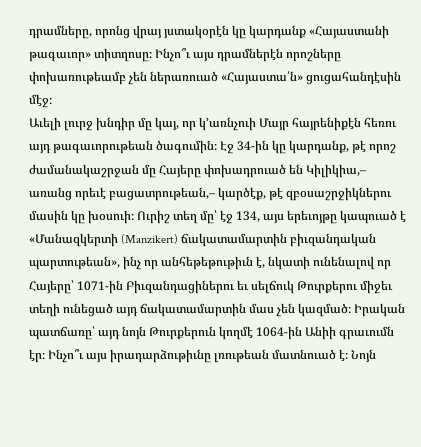դրամները, որոնց վրայ յստակօրէն կը կարդանք «Հայաստանի թագաւոր» տիտղոսը։ Ինչո՞ւ այս դրամներէն որոշները փոխառութեամբ չեն ներառուած «Հայաստա՛ն» ցուցահանդէսին մէջ։
Աւելի լուրջ խնդիր մը կայ, որ կ՚առնչուի Մայր հայրենիքէն հեռու այդ թագաւորութեան ծագումին։ Էջ 34-ին կը կարդանք, թէ որոշ ժամանակաշրջան մը Հայերը փոխադրուած են Կիլիկիա,– առանց որեւէ բացատրութեան,– կարծէք, թէ զբօսաշրջիկներու մասին կը խօսուի։ Ուրիշ տեղ մը՝ էջ 134, այս երեւոյթը կապուած է «Մանազկերտի (Manzikert) ճակատամարտին բիւզանդական պարտութեան», ինչ որ անհեթեթութիւն է, նկատի ունենալով որ Հայերը՝ 1071-ին Բիւզանդացիներու եւ սելճուկ Թուրքերու միջեւ տեղի ունեցած այդ ճակատամարտին մաս չեն կազմած։ Իրական պատճառը՝ այդ նոյն Թուրքերուն կողմէ 1064-ին Անիի գրաւումն էր։ Ինչո՞ւ այս իրադարձութիւնը լռութեան մատնուած է։ Նոյն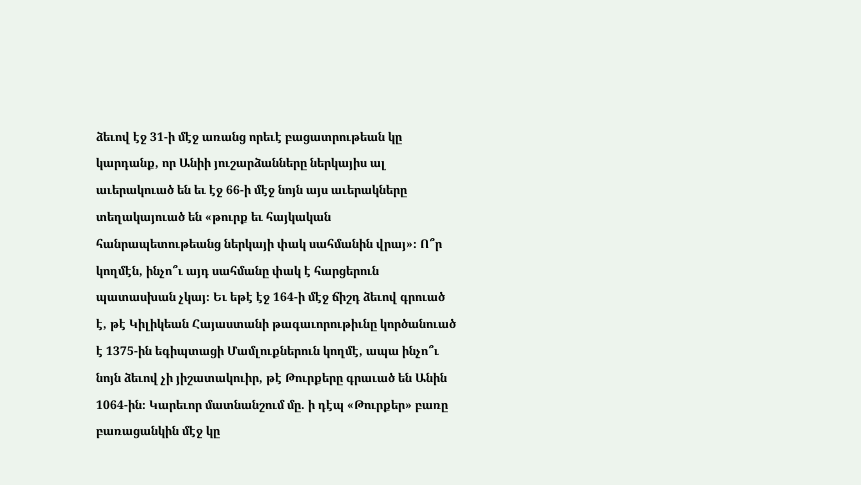ձեւով էջ 31-ի մէջ առանց որեւէ բացատրութեան կը կարդանք, որ Անիի յուշարձանները ներկայիս ալ աւերակուած են եւ էջ 66-ի մէջ նոյն այս աւերակները տեղակայուած են «թուրք եւ հայկական հանրապետութեանց ներկայի փակ սահմանին վրայ»։ Ո՞ր կողմէն, ինչո՞ւ այդ սահմանը փակ է հարցերուն պատասխան չկայ։ Եւ եթէ էջ 164-ի մէջ ճիշդ ձեւով գրուած է, թէ Կիլիկեան Հայաստանի թագաւորութիւնը կործանուած է 1375-ին եգիպտացի Մամլուքներուն կողմէ, ապա ինչո՞ւ նոյն ձեւով չի յիշատակուիր, թէ Թուրքերը գրաւած են Անին 1064-ին։ Կարեւոր մատնանշում մը. ի դէպ «Թուրքեր» բառը բառացանկին մէջ կը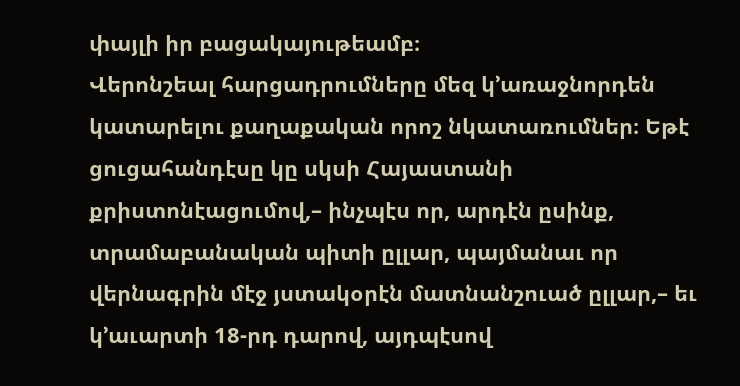փայլի իր բացակայութեամբ։
Վերոնշեալ հարցադրումները մեզ կ՚առաջնորդեն կատարելու քաղաքական որոշ նկատառումներ։ Եթէ ցուցահանդէսը կը սկսի Հայաստանի քրիստոնէացումով,– ինչպէս որ, արդէն ըսինք, տրամաբանական պիտի ըլլար, պայմանաւ որ վերնագրին մէջ յստակօրէն մատնանշուած ըլլար,– եւ կ՚աւարտի 18-րդ դարով, այդպէսով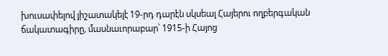խուսափելով յիշատակելէ 19-րդ դարէն սկսեալ Հայերու ողբերգական ճակատագիրը, մասնաւորաբար՝ 1915-ի Հայոց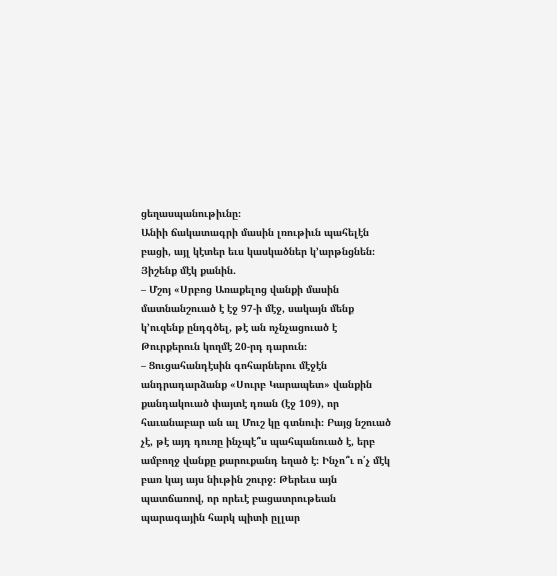ցեղասպանութիւնը։
Անիի ճակատագրի մասին լռութիւն պահելէն բացի, այլ կէտեր եւս կասկածներ կ՚արթնցնեն։ Յիշենք մէկ քանին.
– Մշոյ «Սրբոց Առաքելոց վանքի մասին մատնանշուած է էջ 97-ի մէջ, սակայն մենք կ՚ուզենք ընդգծել, թէ ան ոչնչացուած է Թուրքերուն կողմէ 20-րդ դարուն։
– Ցուցահանդէսին գոհարներու մէջէն անդրադարձանք «Սուրբ Կարապետ» վանքին քանդակուած փայտէ դռան (էջ 109), որ հաւանաբար ան ալ Մուշ կը գտնուի։ Բայց նշուած չէ, թէ այդ դուռը ինչպէ՞ս պահպանուած է, երբ ամբողջ վանքը քարուքանդ եղած է։ Ինչո՞ւ ո՛չ մէկ բառ կայ այս նիւթին շուրջ։ Թերեւս այն պատճառով, որ որեւէ բացատրութեան պարագային հարկ պիտի ըլլար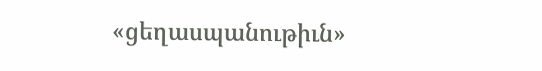«ցեղասպանութիւն»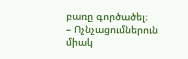բառը գործածել։
– Ոչնչացումներուն միակ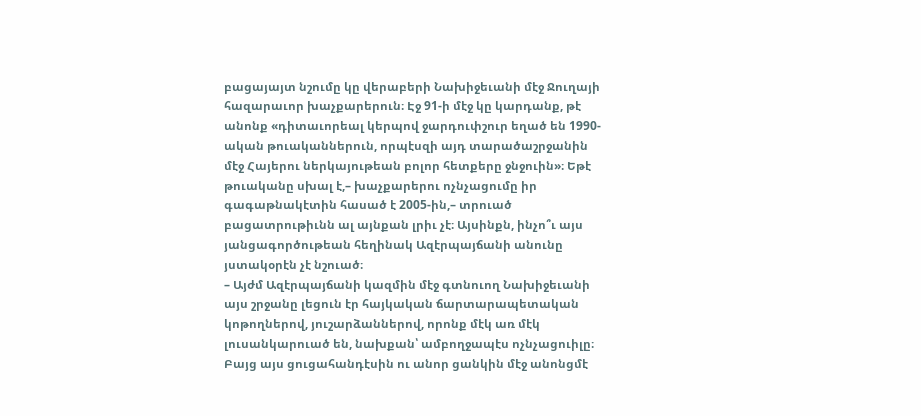բացայայտ նշումը կը վերաբերի Նախիջեւանի մէջ Ջուղայի հազարաւոր խաչքարերուն։ Էջ 91-ի մէջ կը կարդանք, թէ անոնք «դիտաւորեալ կերպով ջարդուփշուր եղած են 1990-ական թուականներուն, որպէսզի այդ տարածաշրջանին մէջ Հայերու ներկայութեան բոլոր հետքերը ջնջուին»։ Եթէ թուականը սխալ է,– խաչքարերու ոչնչացումը իր գագաթնակէտին հասած է 2005-ին,– տրուած բացատրութիւնն ալ այնքան լրիւ չէ։ Այսինքն, ինչո՞ւ այս յանցագործութեան հեղինակ Ազէրպայճանի անունը յստակօրէն չէ նշուած։
– Այժմ Ազէրպայճանի կազմին մէջ գտնուող Նախիջեւանի այս շրջանը լեցուն էր հայկական ճարտարապետական կոթողներով, յուշարձաններով, որոնք մէկ առ մէկ լուսանկարուած են, նախքան՝ ամբողջապէս ոչնչացուիլը։ Բայց այս ցուցահանդէսին ու անոր ցանկին մէջ անոնցմէ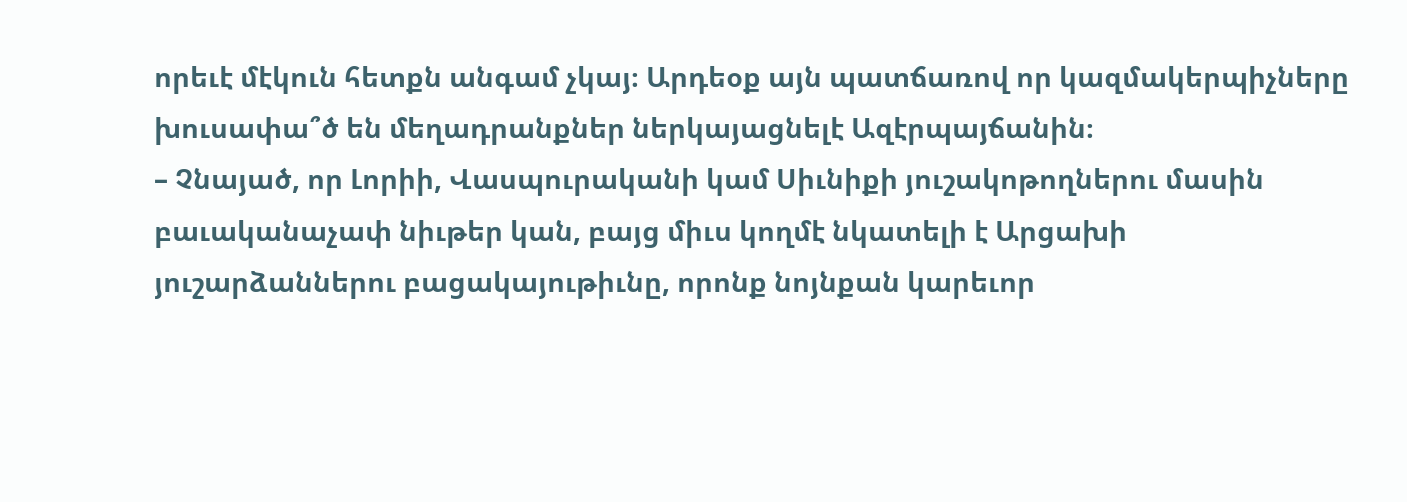որեւէ մէկուն հետքն անգամ չկայ։ Արդեօք այն պատճառով որ կազմակերպիչները խուսափա՞ծ են մեղադրանքներ ներկայացնելէ Ազէրպայճանին։
– Չնայած, որ Լորիի, Վասպուրականի կամ Սիւնիքի յուշակոթողներու մասին բաւականաչափ նիւթեր կան, բայց միւս կողմէ նկատելի է Արցախի յուշարձաններու բացակայութիւնը, որոնք նոյնքան կարեւոր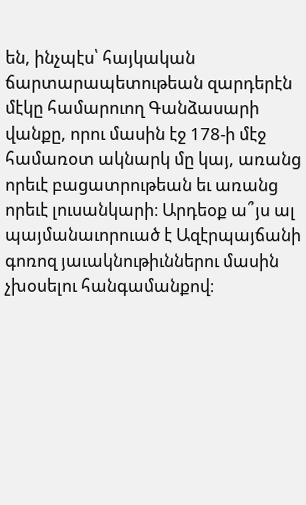են, ինչպէս՝ հայկական ճարտարապետութեան զարդերէն մէկը համարուող Գանձասարի վանքը, որու մասին էջ 178-ի մէջ համառօտ ակնարկ մը կայ, առանց որեւէ բացատրութեան եւ առանց որեւէ լուսանկարի։ Արդեօք ա՞յս ալ պայմանաւորուած է Ազէրպայճանի գոռոզ յաւակնութիւններու մասին չխօսելու հանգամանքով։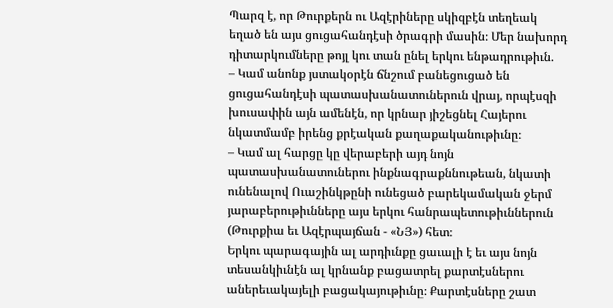Պարզ է, որ Թուրքերն ու Ազէրիները սկիզբէն տեղեակ եղած են այս ցուցահանդէսի ծրագրի մասին։ Մեր նախորդ դիտարկումները թոյլ կու տան ընել երկու ենթադրութիւն.
– Կամ անոնք յստակօրէն ճնշում բանեցուցած են ցուցահանդէսի պատասխանատուներուն վրայ, որպէսզի խուսափին այն ամենէն, որ կրնար յիշեցնել Հայերու նկատմամբ իրենց քրէական քաղաքականութիւնը։
– Կամ ալ հարցը կը վերաբերի այդ նոյն պատասխանատուներու ինքնագրաքննութեան, նկատի ունենալով Ուաշինկթընի ունեցած բարեկամական ջերմ յարաբերութիւնները այս երկու հանրապետութիւններուն (Թուրքիա եւ Ազէրպայճան - «ՆՅ») հետ։
Երկու պարագային ալ արդիւնքը ցաւալի է եւ այս նոյն տեսանկիւնէն ալ կրնանք բացատրել քարտէսներու աներեւակայելի բացակայութիւնը։ Քարտէսները շատ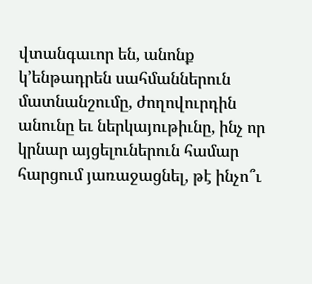վտանգաւոր են, անոնք կ՚ենթադրեն սահմաններուն մատնանշումը, ժողովուրդին անունը եւ ներկայութիւնը, ինչ որ կրնար այցելուներուն համար հարցում յառաջացնել, թէ ինչո՞ւ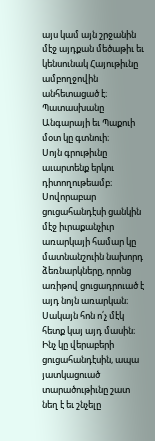այս կամ այն շրջանին մէջ այդքան մեծաթիւ եւ կենսունակ Հայութիւնը ամբողջովին անհետացած է։ Պատասխանը Անգարայի եւ Պաքուի մօտ կը գտնուի։
Սոյն գրութիւնը աւարտենք երկու դիտողութեամբ։ Սովորաբար ցուցահանդէսի ցանկին մէջ իւրաքանչիւր առարկայի համար կը մատնանշուին նախորդ ձեռնարկները, որոնց առիթով ցուցադրուած է այդ նոյն առարկան։ Սակայն հոն ո՛չ մէկ հետք կայ այդ մասին։ Ինչ կը վերաբերի ցուցահանդէսին, ապա յատկացուած տարածութիւնը շատ նեղ է եւ շնչելը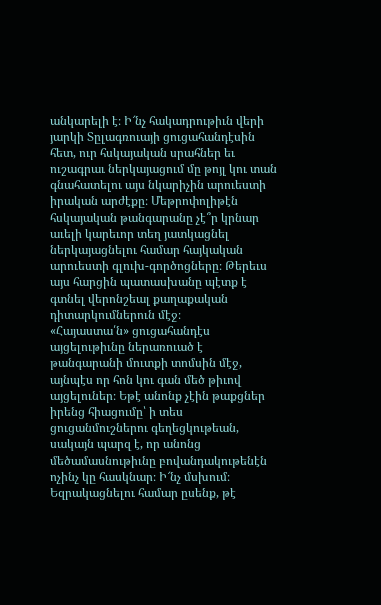անկարելի է։ Ի՜նչ հակադրութիւն վերի յարկի Տըլագռուայի ցուցահանդէսին հետ, ուր հսկայական սրահներ եւ ուշագրաւ ներկայացում մը թոյլ կու տան գնահատելու այս նկարիչին արուեստի իրական արժէքը։ Մեթրոփոլիթէն հսկայական թանգարանը չէ՞ր կրնար աւելի կարեւոր տեղ յատկացնել ներկայացնելու համար հայկական արուեստի գլուխ-գործոցները։ Թերեւս այս հարցին պատասխանը պէտք է գտնել վերոնշեալ քաղաքական դիտարկումներուն մէջ։
«Հայաստա՛ն» ցուցահանդէս այցելութիւնը ներառուած է թանգարանի մուտքի տոմսին մէջ, այնպէս որ հոն կու գան մեծ թիւով այցելուներ։ Եթէ անոնք չէին թաքցներ իրենց հիացումը՝ ի տես ցուցանմուշներու գեղեցկութեան, սակայն պարզ է, որ անոնց մեծամասնութիւնը բովանդակութենէն ոչինչ կը հասկնար։ Ի՜նչ մսխում։
Եզրակացնելու համար ըսենք, թէ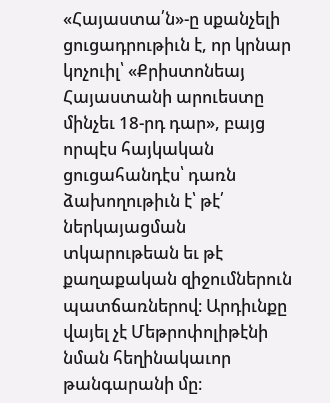«Հայաստա՛ն»-ը սքանչելի ցուցադրութիւն է, որ կրնար կոչուիլ՝ «Քրիստոնեայ Հայաստանի արուեստը մինչեւ 18-րդ դար», բայց որպէս հայկական ցուցահանդէս՝ դառն ձախողութիւն է՝ թէ՛ ներկայացման տկարութեան եւ թէ քաղաքական զիջումներուն պատճառներով։ Արդիւնքը վայել չէ Մեթրոփոլիթէնի նման հեղինակաւոր թանգարանի մը։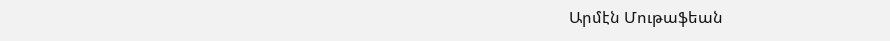Արմէն Մութաֆեան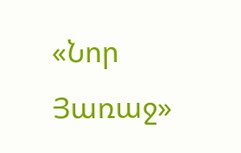«Նոր Յառաջ»